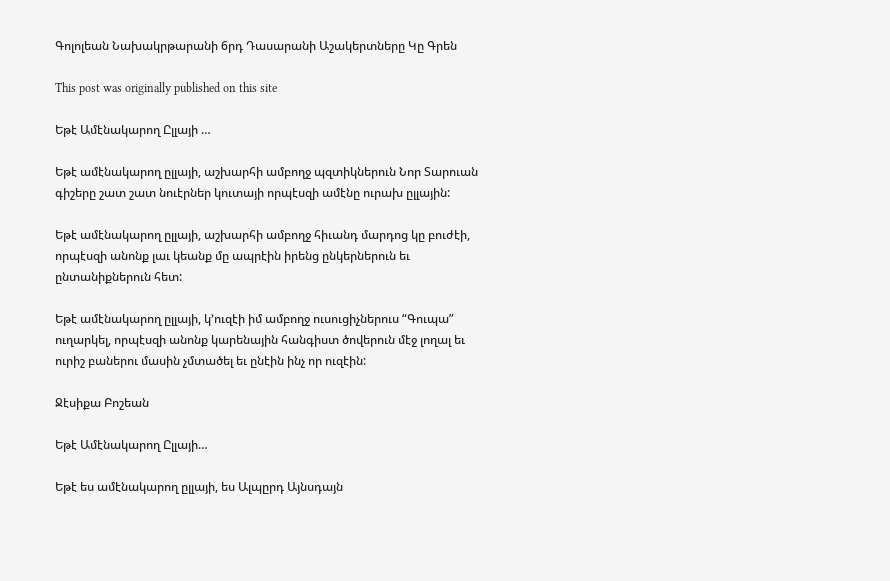Գոլոլեան Նախակրթարանի 6րդ Դասարանի Աշակերտները Կը Գրեն

This post was originally published on this site

Եթէ Ամէնակարող Ըլլայի …

Եթէ ամէնակարող ըլլայի, աշխարհի ամբողջ պզտիկներուն Նոր Տարուան գիշերը շատ շատ նուէրներ կուտայի որպէսզի ամէնը ուրախ ըլլային:

Եթէ ամէնակարող ըլլայի, աշխարհի ամբողջ հիւանդ մարդոց կը բուժէի, որպէսզի անոնք լաւ կեանք մը ապրէին իրենց ընկերներուն եւ ընտանիքներուն հետ:

Եթէ ամէնակարող ըլլայի, կ’ուզէի իմ ամբողջ ուսուցիչներուս “Գուպա” ուղարկել, որպէսզի անոնք կարենային հանգիստ ծովերուն մէջ լողալ եւ ուրիշ բաներու մասին չմտածել եւ ընէին ինչ որ ուզէին:

Ջէսիքա Բոշեան

Եթէ Ամէնակարող Ըլլայի…

Եթէ ես ամէնակարող ըլլայի, ես Ալպըրդ Այնսդայն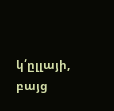կ՛ըլլայի, բայց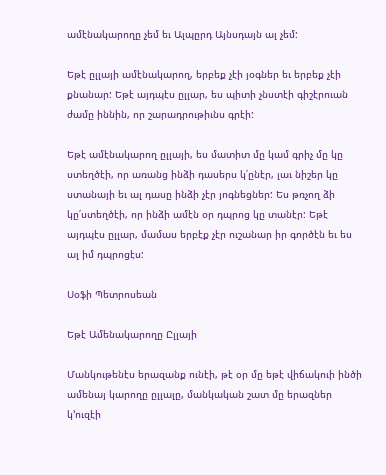ամէնակարողը չեմ եւ Ալպըրդ Այնսդայն ալ չեմ:

Եթէ ըլլայի ամէնակարող, երբեք չէի յօգներ եւ երբեք չէի քնանար: Եթէ այդպէս ըլլար, ես պիտի չնստէի գիշէրուան ժամը իննին, որ շարադրութիւնս գրէի:

Եթէ ամէնակարող ըլլայի, ես մատիտ մը կամ գրիչ մը կը ստեղծէի, որ առանց ինձի դասերս կ՛ընէր, լաւ նիշեր կը ստանայի եւ ալ դասը ինձի չէր յոգնեցներ: Ես թռչող ձի կը՛ստեղծէի, որ ինձի ամէն օր դպրոց կը տանէր: Եթէ այդպէս ըլլար, մամաս երբէք չէր ուշանար իր գործէն եւ ես ալ իմ դպրոցէս:

Սօֆի Պետրոսեան

Եթէ Ամենակարողը Ըլլայի

Մանկութենէս երազանք ունէի, թէ օր մը եթէ վիճակուի ինծի ամենայ կարողը ըլլալը, մանկական շատ մը երազներ կ’ուզէի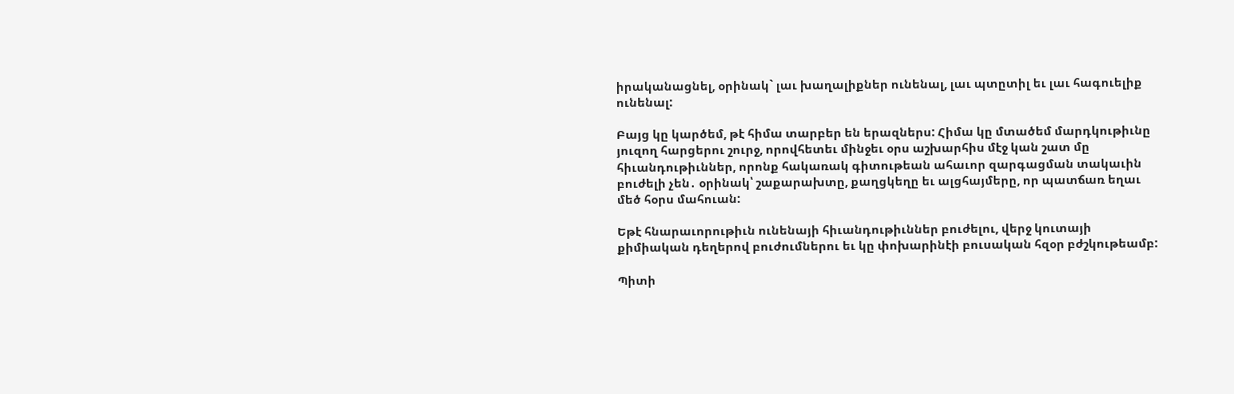իրականացնել, օրինակ` լաւ խաղալիքներ ունենալ, լաւ պտըտիլ եւ լաւ հագուելիք ունենալ:

Բայց կը կարծեմ, թէ հիմա տարբեր են երազներս: Հիմա կը մտածեմ մարդկութիւնը յուզող հարցերու շուրջ, որովհետեւ մինջեւ օրս աշխարհիս մէջ կան շատ մը հիւանդութիւններ, որոնք հակառակ գիտութեան ահաւոր զարգացման տակաւին բուժելի չեն․ օրինակ՝ շաքարախտը, քաղցկեղը եւ ալցհայմերը, որ պատճառ եղաւ մեծ հօրս մահուան:

Եթէ հնարաւորութիւն ունենայի հիւանդութիւններ բուժելու, վերջ կուտայի քիմիական դեղերով բուժումներու եւ կը փոխարինէի բուսական հզօր բժշկութեամբ:

Պիտի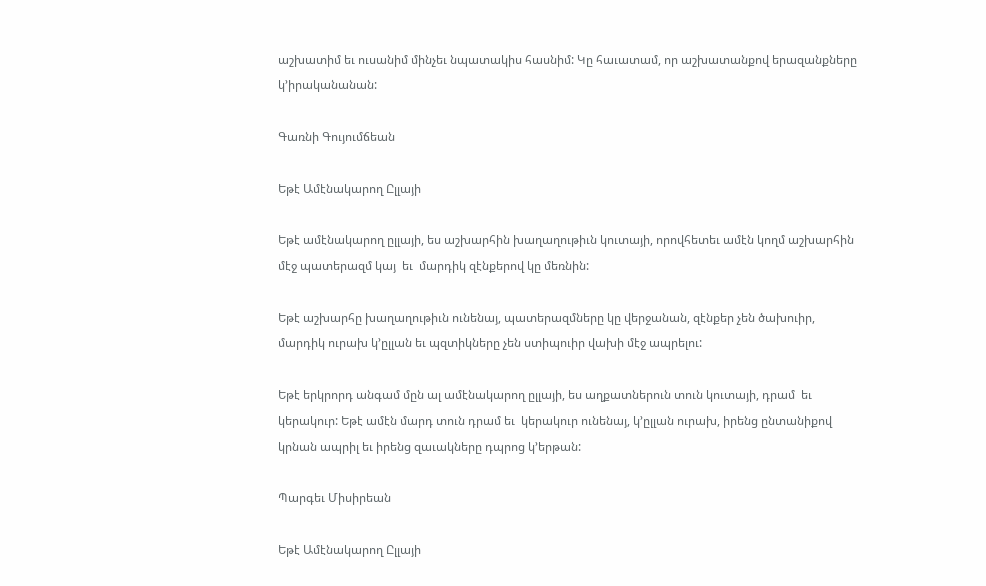աշխատիմ եւ ուսանիմ մինչեւ նպատակիս հասնիմ: Կը հաւատամ, որ աշխատանքով երազանքները կ’իրականանան:

Գառնի Գույումճեան

Եթէ Ամէնակարող Ըլլայի

Եթէ ամէնակարող ըլլայի, ես աշխարհին խաղաղութիւն կուտայի, որովհետեւ ամէն կողմ աշխարհին մէջ պատերազմ կայ  եւ  մարդիկ զէնքերով կը մեռնին:

Եթէ աշխարհը խաղաղութիւն ունենայ, պատերազմները կը վերջանան, զէնքեր չեն ծախուիր, մարդիկ ուրախ կ’ըլլան եւ պզտիկները չեն ստիպուիր վախի մէջ ապրելու:

Եթէ երկրորդ անգամ մըն ալ ամէնակարող ըլլայի, ես աղքատներուն տուն կուտայի, դրամ  եւ կերակուր: Եթէ ամէն մարդ տուն դրամ եւ  կերակուր ունենայ, կ’ըլլան ուրախ, իրենց ընտանիքով կրնան ապրիլ եւ իրենց զաւակները դպրոց կ’երթան:

Պարգեւ Միսիրեան

Եթէ Ամէնակարող Ըլլայի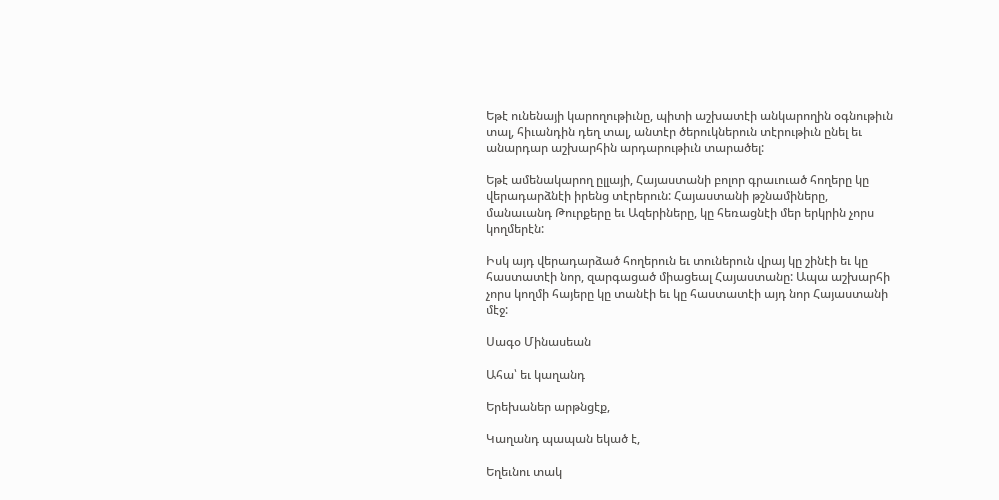Եթէ ունենայի կարողութիւնը, պիտի աշխատէի անկարողին օգնութիւն տալ, հիւանդին դեղ տալ, անտէր ծերուկներուն տէրութիւն ընել եւ անարդար աշխարհին արդարութիւն տարածել:

Եթէ ամենակարող ըլլայի, Հայաստանի բոլոր գրաւուած հողերը կը վերադարձնէի իրենց տէրերուն: Հայաստանի թշնամիները, մանաւանդ Թուրքերը եւ Ազերիները, կը հեռացնէի մեր երկրին չորս կողմերէն:

Իսկ այդ վերադարձած հողերուն եւ տուներուն վրայ կը շինէի եւ կը հաստատէի նոր, զարգացած միացեալ Հայաստանը: Ապա աշխարհի չորս կողմի հայերը կը տանէի եւ կը հաստատէի այդ նոր Հայաստանի մէջ:

Սագօ Մինասեան

Ահա՝ եւ կաղանդ

Երեխաներ արթնցէք,

Կաղանդ պապան եկած է,

Եղեւնու տակ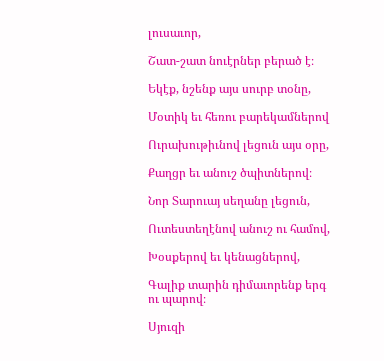լուսաւոր,

Շատ-շատ նուէրներ բերած է։

Եկէք, նշենք այս սուրբ տօնը,

Մօտիկ եւ հեռու բարեկամներով

Ուրախութիւնով լեցուն այս օրը,

Քաղցր եւ անուշ ծպիտներով։

Նոր Տարուայ սեղանը լեցուն,

Ուտեստեղէնով անուշ ու համով,

Խօսքերով եւ կենացներով,

Գալիք տարին դիմաւորենք երգ ու պարով։

Սյուզի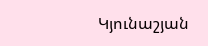Կյունաշյան